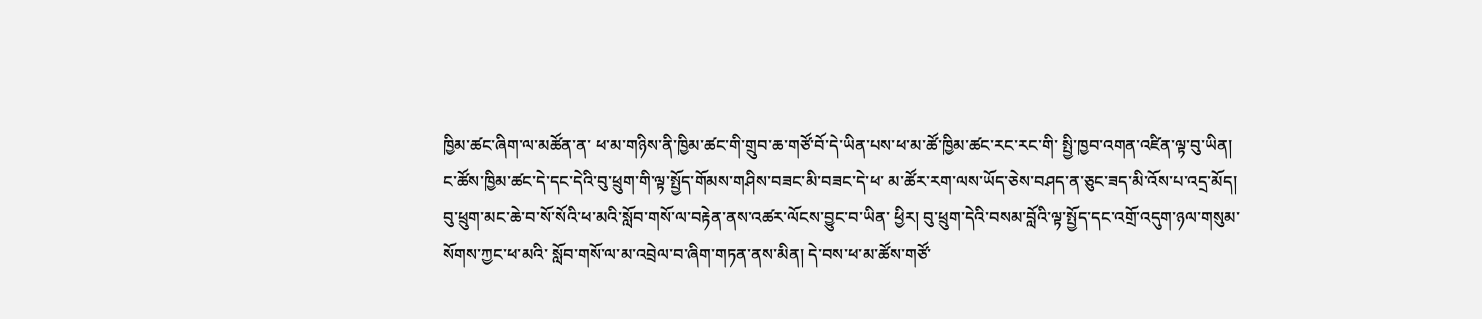ཁྱིམ་ཚང་ཞིག་ལ་མཚོན་ན་ ཕ་མ་གཉིས་ནི་ཁྱིམ་ཚང་གི་གྲུབ་ཆ་གཙོ་བོ་དེ་ཡིན་པས་ཕ་མ་ཚོ་ཁྱིམ་ཚང་རང་རང་གི་ སྤྱི་ཁྱབ་འགན་འཛིན་ལྟ་བུ་ཡིན། ང་ཚོས་ཁྱིམ་ཚང་དེ་དང་དེའི་བུ་ཕྲུག་གི་ལྟ་སྤྱོད་གོམས་གཤིས་བཟང་མི་བཟང་དེ་ཕ་ མ་ཚོར་རག་ལས་ཡོད་ཅེས་བཤད་ན་ཅུང་ཟད་མི་འོས་པ་འདྲ་མོད། བུ་ཕྲུག་མང་ཆེ་བ་སོ་སོའི་ཕ་མའི་སློབ་གསོ་ལ་བརྟེན་ནས་འཚར་ལོངས་བྱུང་བ་ཡིན་ ཕྱིར། བུ་ཕྲུག་དེའི་བསམ་བློའི་ལྟ་སྤྱོད་དང་འགྲོ་འདུག་ཉལ་གསུམ་སོགས་ཀྱང་ཕ་མའི་ སློབ་གསོ་ལ་མ་འབྲེལ་བ་ཞིག་གཏན་ནས་མིན། དེ་བས་ཕ་མ་ཚོས་གཙོ་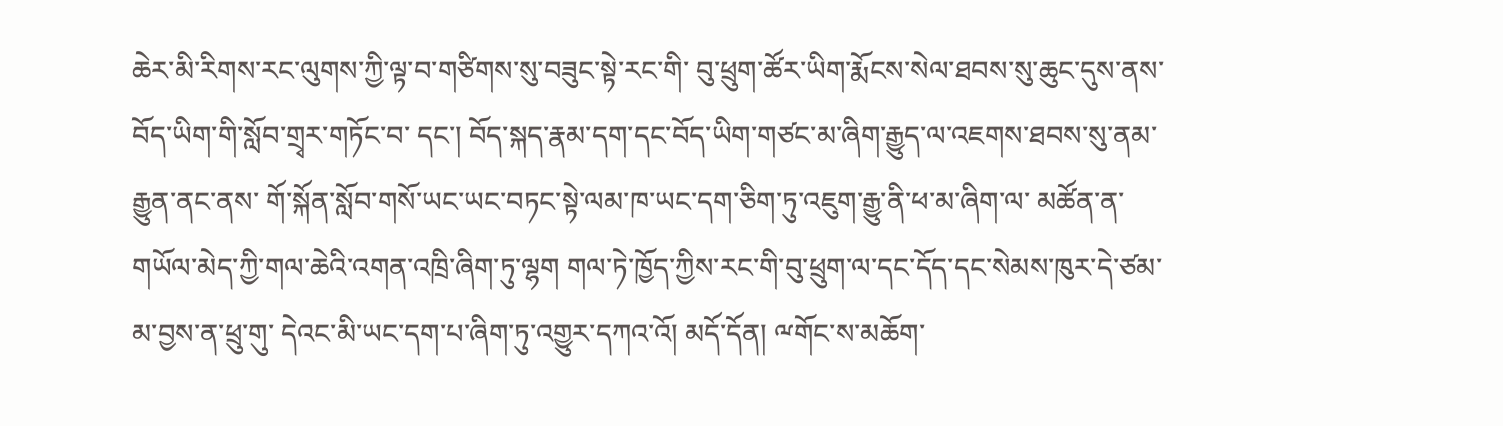ཆེར་མི་རིགས་རང་ལུགས་ཀྱི་ལྟ་བ་གཙིགས་སུ་བཟུང་སྟེ་རང་གི་ བུ་ཕྲུག་ཚོར་ཡིག་རྨོངས་སེལ་ཐབས་སུ་ཆུང་དུས་ནས་བོད་ཡིག་གི་སློབ་གྲྭར་གཏོང་བ་ དང་། བོད་སྐད་རྣམ་དག་དང་བོད་ཡིག་གཙང་མ་ཞིག་རྒྱུད་ལ་འཇགས་ཐབས་སུ་ནམ་རྒྱུན་ནང་ནས་ གོ་སྐོན་སློབ་གསོ་ཡང་ཡང་བཏང་སྟེ་ལམ་ཁ་ཡང་དག་ཅིག་ཏུ་འཇུག་རྒྱུ་ནི་ཕ་མ་ཞིག་ལ་ མཚོན་ན་གཡོལ་མེད་ཀྱི་གལ་ཆེའི་འགན་འཁྲི་ཞིག་ཏུ་ལྷག གལ་ཏེ་ཁྱོད་ཀྱིས་རང་གི་བུ་ཕྲུག་ལ་དང་དོད་དང་སེམས་ཁུར་དེ་ཙམ་མ་བྱས་ན་ཕྲུ་གུ་ དེའང་མི་ཡང་དག་པ་ཞིག་ཏུ་འགྱུར་དཀའ་འོ། མདོ་དོན། ྋགོང་ས་མཆོག་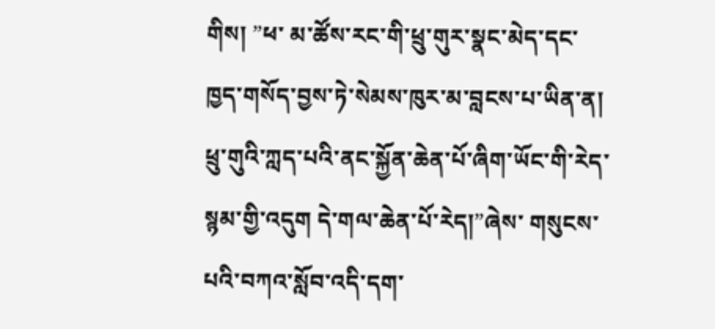གིས། ”ཕ་ མ་ཚོས་རང་གི་ཕྲུ་གུར་སྣང་མེད་དང་ཁྱད་གསོད་བྱས་ཏེ་སེམས་ཁུར་མ་བླངས་པ་ཡིན་ན། ཕྲུ་གུའི་ཀླད་པའི་ནང་སྐྱོན་ཆེན་པོ་ཞིག་ཡོང་གི་རེད་སྙམ་གྱི་འདུག དེ་གལ་ཆེན་པོ་རེད།”ཞེས་ གསུངས་པའི་བཀའ་སློབ་འདི་དག་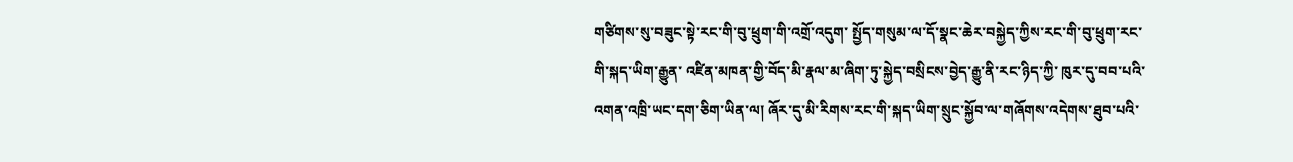གཙིགས་སུ་བཟུང་སྟེ་རང་གི་བུ་ཕྲུག་གི་འགྲོ་འདུག་ སྤྱོད་གསུམ་ལ་དོ་སྣང་ཆེར་བསྐྱེད་ཀྱིས་རང་གི་བུ་ཕྲུག་རང་གི་སྐད་ཡིག་རྒྱུན་ འཛིན་མཁན་གྱི་བོད་མི་རྣལ་མ་ཞིག་ཏུ་སྐྱེད་བསྲིངས་བྱེད་རྒྱུ་ནི་རང་ཉིད་ཀྱི་ ཁུར་དུ་བབ་པའི་འགན་འཁྲི་ཡང་དག་ཅིག་ཡིན་ལ། ཞོར་དུ་མི་རིགས་རང་གི་སྐད་ཡིག་སྲུང་སྐྱོབ་ལ་གཞོགས་འདེགས་ཐུབ་པའི་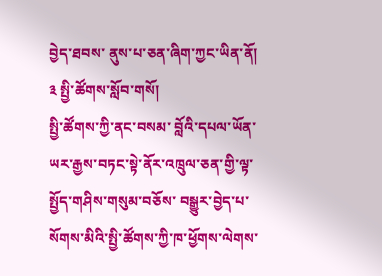བྱེད་ཐབས་ ནུས་པ་ཅན་ཞིག་ཀྱང་ཡིན་ནོ།
༣ སྤྱི་ཚོགས་སློབ་གསོ།
སྤྱི་ཚོགས་ཀྱི་ནང་བསམ་ བློའི་དཔལ་ཡོན་ཡར་རྒྱས་བཏང་སྟེ་ནོར་འཁྲུལ་ཅན་གྱི་ལྟ་སྤྱོད་གཤིས་གསུམ་བཅོས་ བསྒྱུར་བྱེད་པ་སོགས་མིའི་སྤྱི་ཚོགས་ཀྱི་ཁ་ཕྱོགས་ལེགས་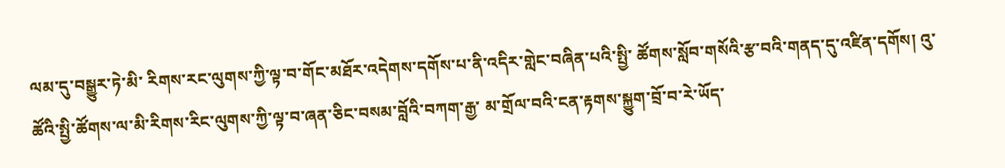ལམ་དུ་བསྒྱུར་ཏེ་མི་ རིགས་རང་ལུགས་ཀྱི་ལྟ་བ་གོང་མཐོར་འདེགས་དགོས་པ་ནི་འདིར་གླེང་བཞིན་པའི་སྤྱི་ ཚོགས་སློབ་གསོའི་རྩ་བའི་གནད་དུ་འཛིན་དགོས། འུ་ཚོའི་སྤྱི་ཚོགས་ལ་མི་རིགས་རིང་ལུགས་ཀྱི་ལྟ་བ་ཞན་ཅིང་བསམ་བློའི་བཀག་རྒྱ་ མ་གྲོལ་བའི་ངན་རྟགས་སྐྱུག་བྲོ་བ་རེ་ཡོད་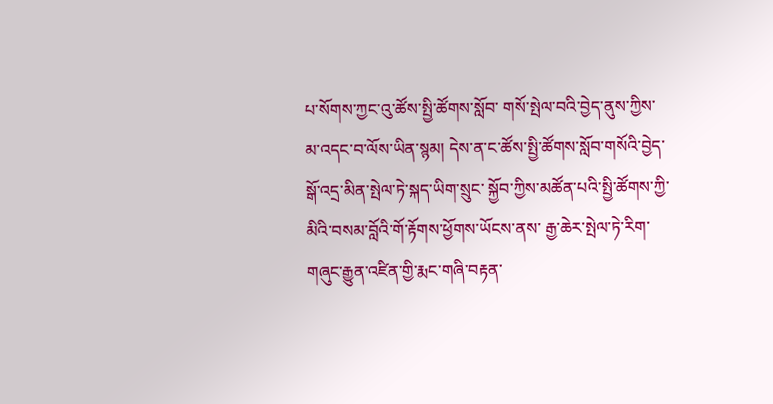པ་སོགས་ཀྱང་འུ་ཚོས་སྤྱི་ཚོགས་སློབ་ གསོ་སྤེལ་བའི་བྱེད་ནུས་ཀྱིས་མ་འདང་བ་ལོས་ཡིན་སྙམ། དེས་ན་ང་ཚོས་སྤྱི་ཚོགས་སློབ་གསོའི་བྱེད་སྒོ་འདྲ་མིན་སྤེལ་ཏེ་སྐད་ཡིག་སྲུང་ སྐྱོབ་ཀྱིས་མཚོན་པའི་སྤྱི་ཚོགས་ཀྱི་མིའི་བསམ་བློའི་གོ་རྟོགས་ཕྱོགས་ཡོངས་ནས་ རྒྱ་ཆེར་སྤེལ་ཏེ་རིག་གཞུང་རྒྱུན་འཛིན་གྱི་རྨང་གཞི་བརྟན་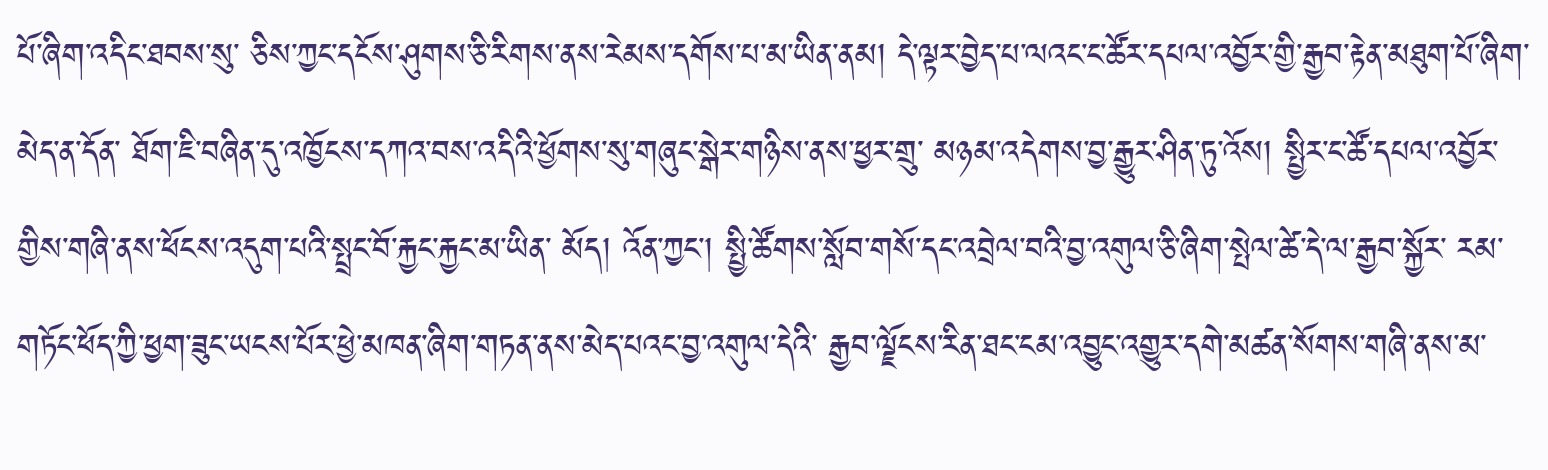པོ་ཞིག་འདིང་ཐབས་སུ་ ཅིས་ཀྱང་དངོས་ཤུགས་ཅི་རིགས་ནས་རེམས་དགོས་པ་མ་ཡིན་ནམ། དེ་ལྟར་བྱེད་པ་ལའང་ང་ཚོར་དཔལ་འབྱོར་གྱི་རྒྱབ་རྟེན་མཐུག་པོ་ཞིག་མེད་ན་དོན་ ཐོག་ཇི་བཞིན་དུ་འཁྱོངས་དཀའ་བས་འདིའི་ཕྱོགས་སུ་གཞུང་སྒེར་གཉིས་ནས་ཕྱར་གྲུ་ མཉམ་འདེགས་བྱ་རྒྱུར་ཤིན་ཏུ་འོས། སྤྱིར་ང་ཚོ་དཔལ་འབྱོར་གྱིས་གཞི་ནས་ཕོངས་འདུག་པའི་སྤྲང་བོ་རྐྱང་རྐྱང་མ་ཡིན་ མོད། འོན་ཀྱང་། སྤྱི་ཚོགས་སློབ་གསོ་དང་འབྲེལ་བའི་བྱ་འགུལ་ཅི་ཞིག་སྤེལ་ཚེ་དེ་ལ་རྒྱབ་སྐྱོར་ རམ་གཏོང་ཕོད་ཀྱི་ཕྱག་ཟུང་ཡངས་པོར་ཕྱེ་མཁན་ཞིག་གཏན་ནས་མེད་པའང་བྱ་འགུལ་དེའི་ རྒྱབ་ལྗོངས་རིན་ཐང་ངམ་འབྱུང་འགྱུར་དགེ་མཚན་སོགས་གཞི་ནས་མ་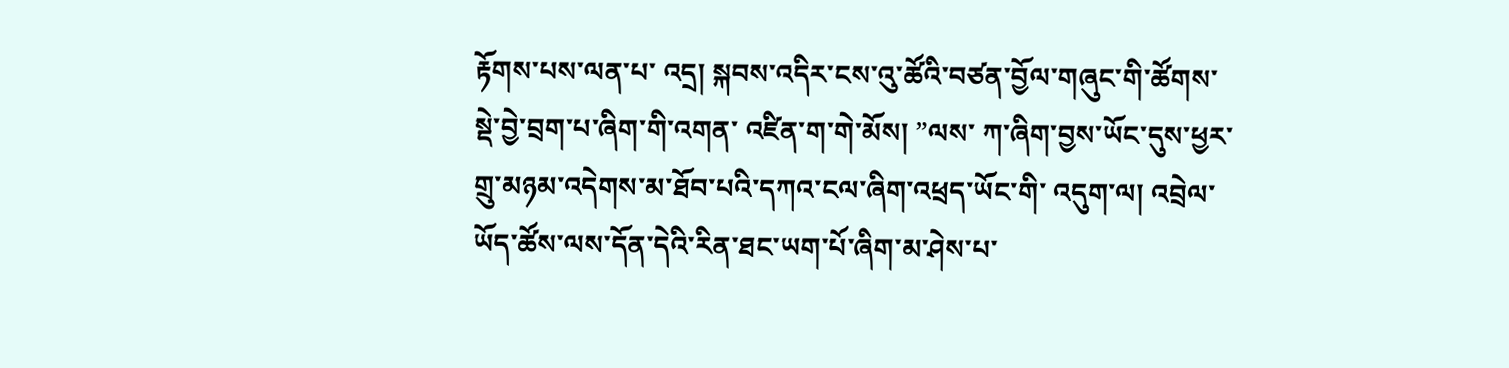རྟོགས་པས་ལན་པ་ འདྲ། སྐབས་འདིར་ངས་འུ་ཚོའི་བཙན་བྱོལ་གཞུང་གི་ཚོགས་སྡེ་བྱེ་བྲག་པ་ཞིག་གི་འགན་ འཛིན་ག་གེ་མོས། ”ལས་ ཀ་ཞིག་བྱས་ཡོང་དུས་ཕྱར་གྲུ་མཉམ་འདེགས་མ་ཐོབ་པའི་དཀའ་ངལ་ཞིག་འཕྲད་ཡོང་གི་ འདུག་ལ། འབྲེལ་ཡོད་ཚོས་ལས་དོན་དེའི་རིན་ཐང་ཡག་པོ་ཞིག་མ་ཤེས་པ་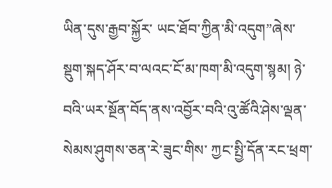ཡིན་དུས་རྒྱབ་སྐྱོར་ ཡང་ཐོབ་ཀྱིན་མི་འདུག”ཞེས་ སྡུག་སྐད་ཤོར་བ་ལའང་ངོ་མ་ཁག་མི་འདུག་སྙམ། ཉེ་བའི་ཡར་སྔོན་བོད་ནས་འབྱོར་བའི་འུ་ཚོའི་ཤེས་ལྡན་སེམས་ཤུགས་ཅན་རེ་ཟུང་གིས་ ཀྱང་སྤྱི་དོན་རང་ཕྲག་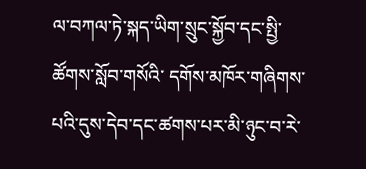ལ་བཀལ་ཏེ་སྐད་ཡིག་སྲུང་སྐྱོབ་དང་སྤྱི་ཚོགས་སློབ་གསོའི་ དགོས་མཁོར་གཞིགས་པའི་དུས་དེབ་དང་ཚགས་པར་མི་ཉུང་བ་རེ་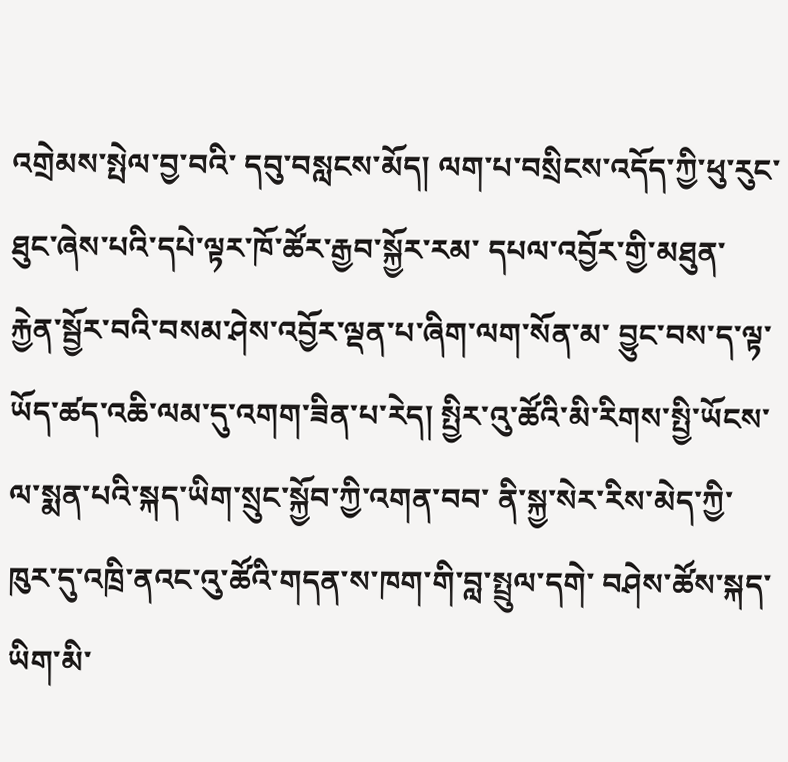འགྲེམས་སྤེལ་བྱ་བའི་ དབུ་བསླངས་མོད། ལག་པ་བསྲིངས་འདོད་ཀྱི་ཕུ་རུང་ཐུང་ཞེས་པའི་དཔེ་ལྟར་ཁོ་ཚོར་རྒྱབ་སྐྱོར་རམ་ དཔལ་འབྱོར་གྱི་མཐུན་རྐྱེན་སྦྱོར་བའི་བསམ་ཤེས་འབྱོར་ལྡན་པ་ཞིག་ལག་སོན་མ་ བྱུང་བས་ད་ལྟ་ཡོད་ཚད་འཆི་ལམ་དུ་འགག་ཟིན་པ་རེད། སྤྱིར་འུ་ཚོའི་མི་རིགས་སྤྱི་ཡོངས་ལ་སྨན་པའི་སྐད་ཡིག་སྲུང་སྐྱོབ་ཀྱི་འགན་བབ་ ནི་སྐྱ་སེར་རིས་མེད་ཀྱི་ཁུར་དུ་འཁྲི་ནའང་འུ་ཚོའི་གདན་ས་ཁག་གི་བླ་སྤྲུལ་དགེ་ བཤེས་ཚོས་སྐད་ཡིག་མི་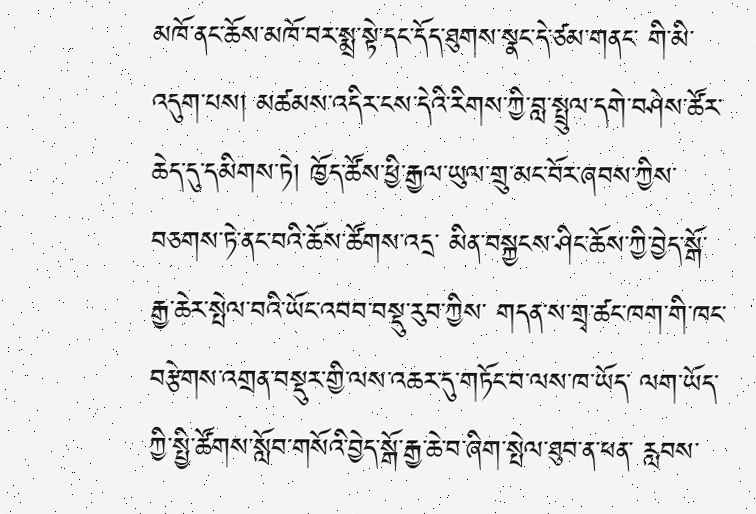མཁོ་ནང་ཆོས་མཁོ་བར་སྨྲ་སྟེ་དང་དོད་ཐུགས་སྣང་དེ་ཙམ་གནང་ གི་མི་འདུག་པས། མཚམས་འདིར་ངས་དེའི་རིགས་ཀྱི་བླ་སྤྲུལ་དགེ་བཤེས་ཚོར་ཆེད་དུ་དམིགས་ཏེ། ཁྱོད་ཚོས་ཕྱི་རྒྱལ་ཡུལ་གྲུ་མང་བོར་ཞབས་ཀྱིས་བཅགས་ཏེ་ནང་བའི་ཆོས་ཚོགས་འདྲ་ མིན་བསྐྱངས་ཤིང་ཆོས་ཀྱི་བྱེད་སྒོ་རྒྱ་ཆེར་སྤེལ་བའི་ཡོང་འབབ་བསྡུ་རུབ་ཀྱིས་ གདན་ས་གྲྭ་ཚང་ཁག་གི་ཁང་བརྩེགས་འགྲན་བསྡུར་གྱི་ལས་འཆར་དུ་གཏོང་བ་ལས་ཁ་ཡོད་ ལག་ཡོད་ཀྱི་སྤྱི་ཚོགས་སློབ་གསོའི་བྱེད་སྒོ་རྒྱ་ཆེ་བ་ཞིག་སྤེལ་ཐུབ་ན་ཕན་ རླབས་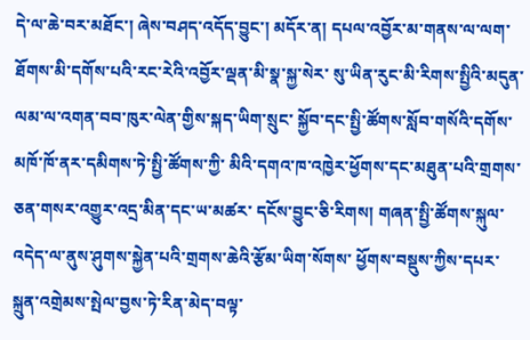དེ་ལ་ཆེ་བར་མཐོང་། ཞེས་བཤད་འདོད་བྱུང་། མདོར་ན། དཔལ་འབྱོར་མ་གནས་ལ་ལག་ཐོགས་མི་དགོས་པའི་རང་རེའི་འབྱོར་ལྡན་མི་སྣ་སྐྱ་སེར་ སུ་ཡིན་རུང་མི་རིགས་སྤྱིའི་མདུན་ལམ་ལ་འགན་བབ་ཁུར་ལེན་གྱིས་སྐད་ཡིག་སྲུང་ སྐྱོབ་དང་སྤྱི་ཚོགས་སློབ་གསོའི་དགོས་མཁོ་ཁོ་ནར་དམིགས་ཏེ་སྤྱི་ཚོགས་ཀྱི་ མིའི་དགའ་ཁ་འཁྱེར་ཕྱོགས་དང་མཐུན་པའི་གྲགས་ཅན་གསར་འགྱུར་འདྲ་མིན་དང་ཡ་མཚར་ དངོས་བྱུང་ཅི་རིགས། གཞན་སྤྱི་ཚོགས་སྐུལ་འདེད་ལ་ནུས་ཤུགས་སྐྱེན་པའི་གྲགས་ཆེའི་རྩོམ་ཡིག་སོགས་ ཕྱོགས་བསྡུས་ཀྱིས་དཔར་སྐྲུན་འགྲེམས་སྤེལ་བྱས་ཏེ་རིན་མེད་བལྟ་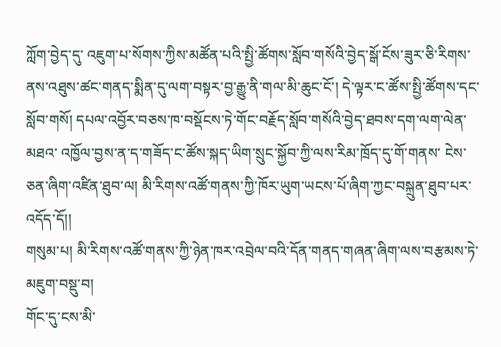ཀློག་བྱེད་དུ་ འཇུག་པ་སོགས་ཀྱིས་མཚོན་པའི་སྤྱི་ཚོགས་སློབ་གསོའི་བྱེད་སྒོ་ངོས་ཟུར་ཅི་རིགས་ ནས་འཐུས་ཚང་གནད་སྨིན་དུ་ལག་བསྟར་བྱ་རྒྱུ་ནི་གལ་མི་ཆུང་ངོ་། དེ་ལྟར་ང་ཚོས་སྤྱི་ཚོགས་དང་སློབ་གསོ། དཔལ་འབྱོར་བཅས་ཁ་བསྡོངས་ཏེ་གོང་བརྗོད་སློབ་གསོའི་བྱེད་ཐབས་དག་ལག་ལེན་མཐའ་ འཁྱོལ་བྱས་ན་ད་གཟོད་ང་ཚོས་སྐད་ཡིག་སྲུང་སྐྱོབ་ཀྱི་ལས་རིམ་ཁྲོད་དུ་གོ་གནས་ ངེས་ཅན་ཞིག་འཛིན་ཐུབ་ལ། མི་རིགས་འཚོ་གནས་ཀྱི་ཁོར་ཡུག་ཡངས་པོ་ཞིག་ཀྱང་བསྐྲུན་ཐུབ་པར་འདོད་དོ།།
གསུམ་པ། མི་རིགས་འཚོ་གནས་ཀྱི་ཉེན་ཁར་འབྲེལ་བའི་དོན་གནད་གཞན་ཞིག་ལས་བརྩམས་ཏེ་མཇུག་བསྡུ་བ།
གོང་དུ་ངས་མི་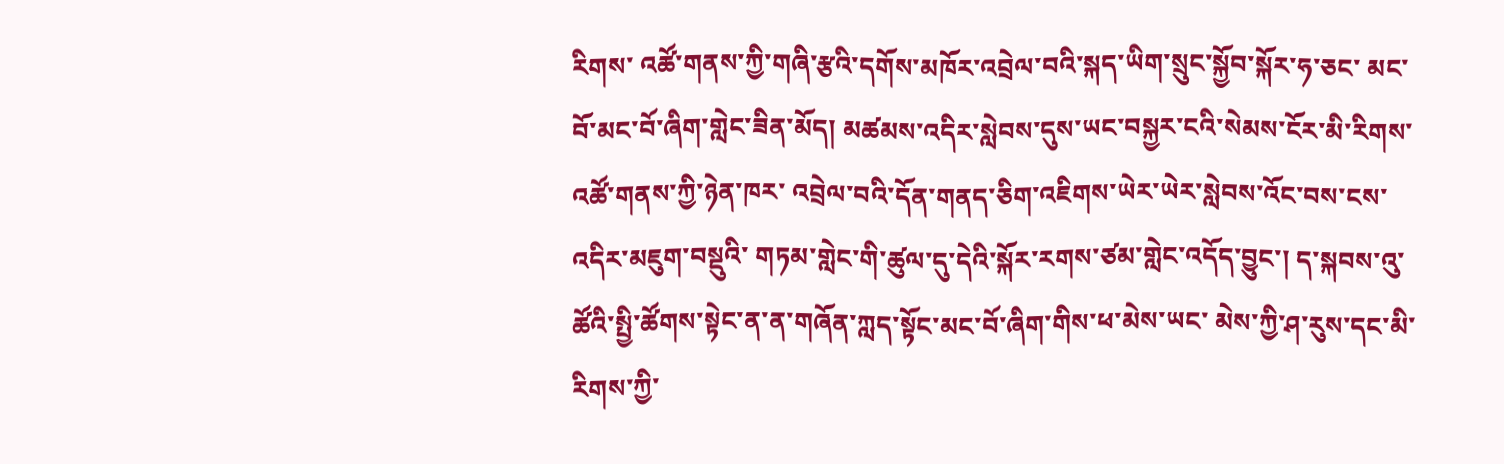རིགས་ འཚོ་གནས་ཀྱི་གཞི་རྩའི་དགོས་མཁོར་འབྲེལ་བའི་སྐད་ཡིག་སྲུང་སྐྱོབ་སྐོར་ཧ་ཅང་ མང་བོ་མང་བོ་ཞིག་གླེང་ཟིན་མོད། མཚམས་འདིར་སླེབས་དུས་ཡང་བསྐྱར་ངའི་སེམས་ངོར་མི་རིགས་འཚོ་གནས་ཀྱི་ཉེན་ཁར་ འབྲེལ་བའི་དོན་གནད་ཅིག་འཇིགས་ཡེར་ཡེར་སླེབས་འོང་བས་ངས་འདིར་མཇུག་བསྡུའི་ གཏམ་གླེང་གི་ཚུལ་དུ་དེའི་སྐོར་རགས་ཙམ་གླེང་འདོད་བྱུང་། ད་སྐབས་འུ་ཚོའི་སྤྱི་ཚོགས་སྟེང་ན་ན་གཞོན་ཀླད་སྟོང་མང་བོ་ཞིག་གིས་ཕ་མེས་ཡང་ མེས་ཀྱི་ཤ་རུས་དང་མི་རིགས་ཀྱི་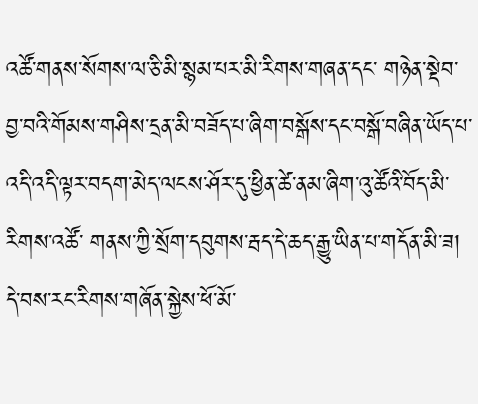འཚོ་གནས་སོགས་ལ་ཅི་མི་སྙམ་པར་མི་རིགས་གཞན་དང་ གཉེན་སྡེབ་བྱ་བའི་གོམས་གཤིས་དྲན་མི་བཟོད་པ་ཞིག་བསྒོས་དང་བསྒོ་བཞིན་ཡོད་པ་ འདི་འདི་ལྟར་བདག་མེད་ལངས་ཤོར་དུ་ཕྱིན་ཚེ་ནམ་ཞིག་འུ་ཚོའི་བོད་མི་རིགས་འཚོ་ གནས་ཀྱི་སྲོག་དབུགས་རྦད་དེ་ཆད་རྒྱུ་ཡིན་པ་གདོན་མི་ཟ། དེ་བས་རང་རིགས་གཞོན་སྐྱེས་ཕོ་མོ་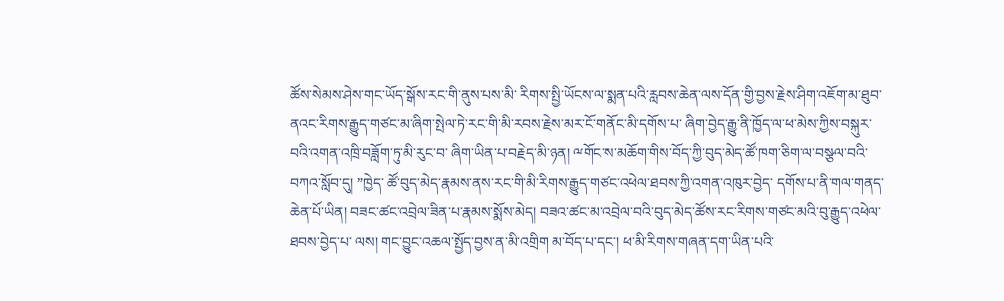ཚོས་སེམས་ཤེས་གང་ཡོད་སྒོས་རང་གི་ནུས་པས་མི་ རིགས་སྤྱི་ཡོངས་ལ་སྨན་པའི་རླབས་ཆེན་ལས་དོན་གྱི་བྱས་རྗེས་ཤིག་འཇོག་མ་ཐུབ་ ནའང་རིགས་རྒྱུད་གཙང་མ་ཞིག་སྤེལ་ཏེ་རང་གི་མི་རབས་རྗེས་མར་ངོ་གནོང་མི་དགོས་པ་ ཞིག་བྱེད་རྒྱུ་ནི་ཁྱོད་ལ་ཕ་མེས་ཀྱིས་བསྐུར་བའི་འགན་འཁྲི་བཟློག་ཏུ་མི་རུང་བ་ ཞིག་ཡིན་པ་བརྗེད་མི་ཉན། ྋགོང་ས་མཆོག་གིས་བོད་ཀྱི་བུད་མེད་ཚོ་ཁག་ཅིག་ལ་བསྩལ་བའི་བཀའ་སློབ་དུ། ”ཁྱེད་ ཚོ་བུད་མེད་རྣམས་ནས་རང་གི་མི་རིགས་རྒྱུད་གཙང་འཕེལ་ཐབས་ཀྱི་འགན་འཁུར་བྱེད་ དགོས་པ་ནི་གལ་གནད་ཆེན་པོ་ཡིན། བཟང་ཚང་འབྲེལ་ཟིན་པ་རྣམས་སྨོས་མེད། བཟའ་ཚང་མ་འབྲེལ་བའི་བུད་མེད་ཚོས་རང་རིགས་གཙང་མའི་བུ་རྒྱུད་འཕེལ་ཐབས་བྱེད་པ་ ལས། གང་བྱུང་འཆལ་སྤྱོད་བྱས་ན་མི་འགྲིག མ་བོད་པ་དང་། ཕ་མི་རིགས་གཞན་དག་ཡིན་པའི་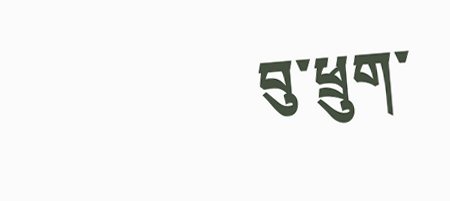བུ་ཕྲུག་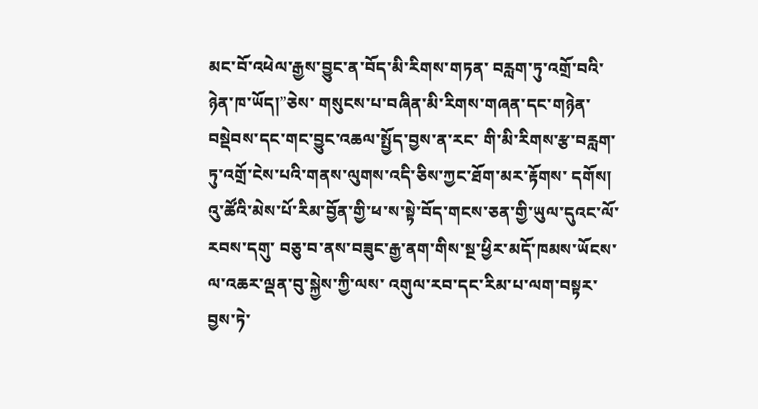མང་བོ་འཕེལ་རྒྱས་བྱུང་ན་བོད་མི་རིགས་གཏན་ བརླག་ཏུ་འགྲོ་བའི་ཉེན་ཁ་ཡོད།”ཅེས་ གསུངས་པ་བཞིན་མི་རིགས་གཞན་དང་གཉེན་བསྡེབས་དང་གང་བྱུང་འཆལ་སྤྱོད་བྱས་ན་རང་ གི་མི་རིགས་རྩ་བརླག་ཏུ་འགྲོ་ངེས་པའི་གནས་ལུགས་འདི་ཅིས་ཀྱང་ཐོག་མར་རྟོགས་ དགོས། འུ་ཚོའི་མེས་པོ་རིམ་བྱོན་གྱི་ཕ་ས་སྟེ་བོད་གངས་ཅན་གྱི་ཡུལ་དུའང་ལོ་རབས་དགུ་ བཅུ་བ་ནས་བཟུང་རྒྱ་ནག་གིས་སྔ་ཕྱིར་མདོ་ཁམས་ཡོངས་ལ་འཆར་ལྡན་བུ་སྐྱེས་ཀྱི་ལས་ འགུལ་རབ་དང་རིམ་པ་ལག་བསྟར་བྱས་ཏེ་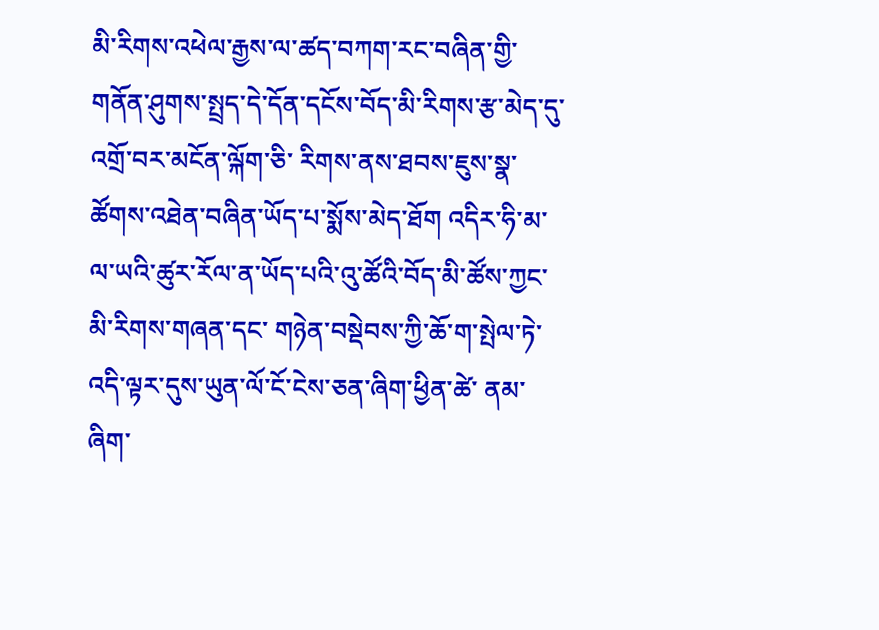མི་རིགས་འཕེལ་རྒྱས་ལ་ཚད་བཀག་རང་བཞིན་གྱི་ གནོན་ཤུགས་སྤྲད་དེ་དོན་དངོས་བོད་མི་རིགས་རྩ་མེད་དུ་འགྲོ་བར་མངོན་ལྐོག་ཅི་ རིགས་ནས་ཐབས་ཇུས་སྣ་ཚོགས་འཐེན་བཞིན་ཡོད་པ་སྨོས་མེད་ཐོག འདིར་ཧི་མ་ལ་ཡའི་ཚུར་རོལ་ན་ཡོད་པའི་འུ་ཚོའི་བོད་མི་ཚོས་ཀྱང་མི་རིགས་གཞན་དང་ གཉེན་བསྡེབས་ཀྱི་ཆོ་ག་སྤེལ་ཏེ་འདི་ལྟར་དུས་ཡུན་ལོ་ངོ་ངེས་ཅན་ཞིག་ཕྱིན་ཚེ་ ནམ་ཞིག་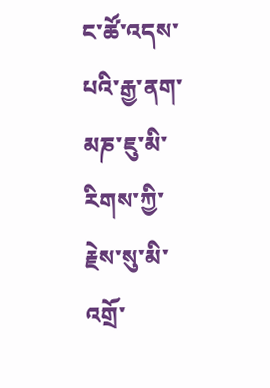ང་ཚོ་འདས་པའི་རྒྱ་ནག་མཎ་ཇུ་མི་རིགས་ཀྱི་རྗེས་སུ་མི་འགྲོ་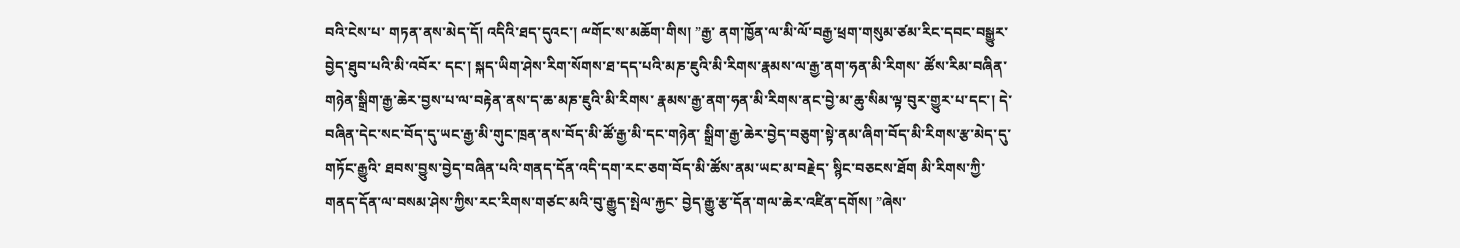བའི་ངེས་པ་ གཏན་ནས་མེད་དོ། འདིའི་ཐད་དུའང་། ྋགོང་ས་མཆོག་གིས། ”རྒྱ་ ནག་ཁྱོན་ལ་མི་ལོ་བརྒྱ་ཕྲག་གསུམ་ཙམ་རིང་དབང་བསྒྱུར་བྱེད་ཐུབ་པའི་མི་འབོར་ དང་། སྐད་ཡིག་ཤེས་རིག་སོགས་ཐ་དད་པའི་མཎ་ཇུའི་མི་རིགས་རྣམས་ལ་རྒྱ་ནག་ཧན་མི་རིགས་ ཚོས་རིམ་བཞིན་གཉེན་སྒྲིག་རྒྱ་ཆེར་བྱས་པ་ལ་བརྟེན་ནས་ད་ཆ་མཎ་ཇུའི་མི་རིགས་ རྣམས་རྒྱ་ནག་ཧན་མི་རིགས་ནང་བྱེ་མ་ཆུ་སིམ་ལྟ་བུར་གྱུར་པ་དང་། དེ་བཞིན་དེང་སང་བོད་དུ་ཡང་རྒྱ་མི་གུང་ཁྲན་ནས་བོད་མི་ཚོ་རྒྱ་མི་དང་གཉེན་ སྒྲིག་རྒྱ་ཆེར་བྱེད་བཅུག་སྟེ་ནམ་ཞིག་བོད་མི་རིགས་རྩ་མེད་དུ་གཏོང་རྒྱུའི་ ཐབས་བྱུས་བྱེད་བཞིན་པའི་གནད་དོན་འདི་དག་རང་ཅག་བོད་མི་ཚོས་ནམ་ཡང་མ་བརྗེད་ སྙིང་བཅངས་ཐོག མི་རིགས་ཀྱི་གནད་དོན་ལ་བསམ་ཤེས་ཀྱིས་རང་རིགས་གཙང་མའི་བུ་རྒྱུད་སྤེལ་རྐྱང་ བྱེད་རྒྱུ་རྩ་དོན་གལ་ཆེར་འཛིན་དགོས། ”ཞེས་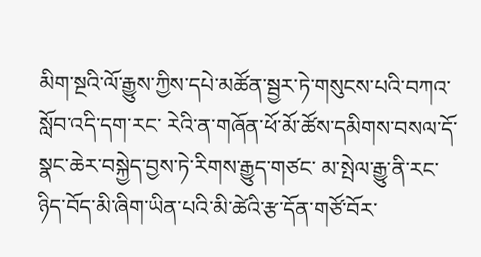མིག་སྔའི་ལོ་རྒྱུས་ཀྱིས་དཔེ་མཚོན་སྦྱར་ཏེ་གསུངས་པའི་བཀའ་སློབ་འདི་དག་རང་ རེའི་ན་གཞོན་ཕོ་མོ་ཚོས་དམིགས་བསལ་དོ་སྣང་ཆེར་བསྐྱེད་བྱས་ཏེ་རིགས་རྒྱུད་གཙང་ མ་སྤེལ་རྒྱུ་ནི་རང་ཉིད་བོད་མི་ཞིག་ཡིན་པའི་མི་ཚེའི་རྩ་དོན་གཙོ་བོར་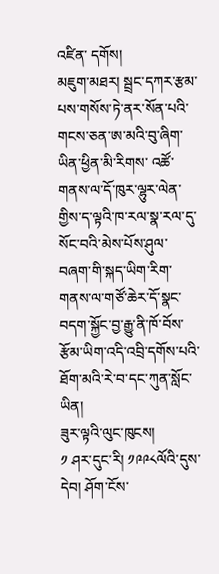འཛིན་ དགོས།
མཇུག་མཐར། སྦྲང་དཀར་རྩམ་པས་གསོས་ཏེ་ནར་སོན་པའི་གངས་ཅན་ཨ་མའི་བུ་ཞིག་ཡིན་ཕྱིན་མི་རིགས་ འཚོ་གནས་ལ་དོ་ཁུར་ལྷུར་ལེན་གྱིས་ད་ལྟའི་ཁ་རལ་སྣ་རལ་དུ་སོང་བའི་མེས་པོས་ཤུལ་ བཞག་གི་སྐད་ཡིག་རིག་གནས་ལ་གཙོ་ཆེར་དོ་སྣང་བདག་སྐྱོང་བྱ་རྒྱུ་ནི་ཁོ་བོས་ རྩོམ་ཡིག་འདི་འབྲི་དགོས་པའི་ཐོག་མའི་རེ་བ་དང་ཀུན་སློང་ཡིན།
ཟུར་ལྟའི་ལུང་ཁུངས།
༡ ཤར་དུང་རི། ༡༩༩༨ལོའི་དུས་དེབ། ཤོག་ངོས་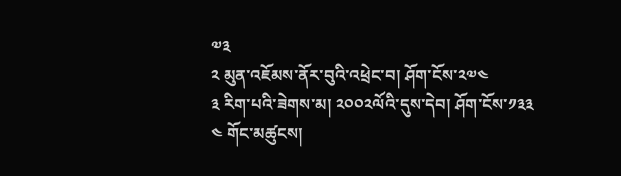༧༣
༢ མུན་འཇོམས་ནོར་བུའི་འཕྲེང་བ། ཤོག་ངོས་༢༧༤
༣ རིག་པའི་ཟེགས་མ། ༢༠༠༢ལོའི་དུས་དེབ། ཤོག་ངོས་༡༣༣
༤ གོང་མཚུངས།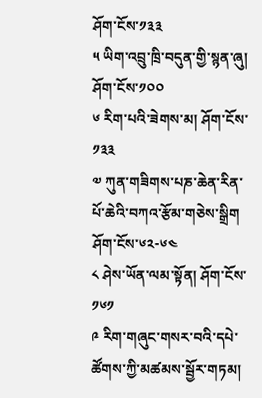ཤོག་ངོས་༡༣༣
༥ ཡིག་འབྲུ་ཁྲི་བདུན་གྱི་སྙན་ཞུ། ཤོག་ངོས་༡༠༠
༦ རིག་པའི་ཟེགས་མ། ཤོག་ངོས་༡༣༣
༧ ཀུན་གཟིགས་པཎ་ཆེན་རིན་པོ་ཆེའི་བཀའ་རྩོམ་གཅེས་སྒྲིག ཤོག་ངོས་༦༢-༦༤
༨ ཤེས་ཡོན་ལམ་སྟོན། ཤོག་ངོས་༡༦༡
༩ རིག་གཞུང་གསར་བའི་དཔེ་ཚོགས་ཀྱི་མཚམས་སྦྱོར་གཏམ།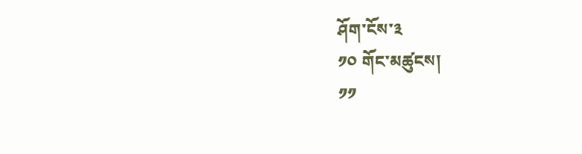ཤོག་ངོས་༣
༡༠ གོང་མཚུངས།
༡༡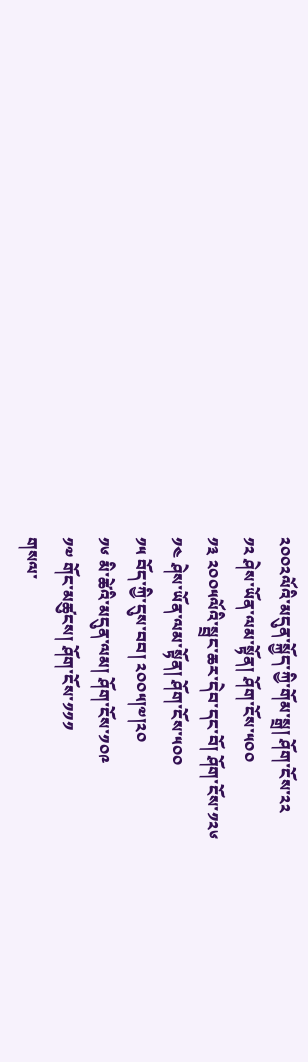༢༠༠༢ལོའི་མདུན་སྐྱོད་ཀྱི་གོམ་སྒྲ། ཤོག་ངོས་༢༢
༡༢ ཤེས་ཡོན་ལམ་སྟོན། ཤོག་ངོས་༥༠༠
༡༣ ༢༠༠༥ལོའི་སྦྲང་ཆར་དེབ་དང་བོ། ཤོག་ངོས་༡༢༦
༡༤ ཤེས་ཡོན་ལམ་སྟོན། ཤོག་ངོས་༥༠༠
༡༥ བོད་ཀྱི་དུས་བབ། ༢༠༠༥།༧།༢༠
༡༦ མི་ཚེའི་མདུན་ལམ། ཤོག་ངོས་༡༠༩
༡༧ གོང་མཚུངས། ཤོག་ངོས་༡༡༡
གསལ་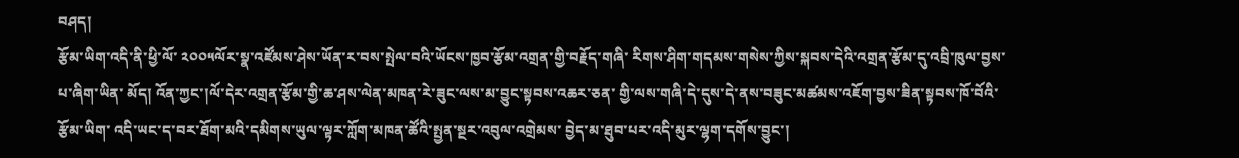བཤད།
རྩོམ་ཡིག་འདི་ནི་ཕྱི་ལོ་ ༢༠༠༥ལོར་སྣ་འཛོམས་ཤེས་ཡོན་ར་བས་སྤེལ་བའི་ཡོངས་ཁྱབ་རྩོམ་འགྲན་གྱི་བརྗོད་གཞི་ རིགས་ཤིག་གདམས་གསེས་ཀྱིས་སྐབས་དེའི་འགྲན་རྩོམ་དུ་འབྲི་ཁུལ་བྱས་པ་ཞིག་ཡིན་ མོད། འོན་ཀྱང་།ལོ་དེར་འགྲན་རྩོམ་གྱི་ཆ་ཤས་ལེན་མཁན་རེ་ཟུང་ལས་མ་བྱུང་སྟབས་འཆར་ཅན་ གྱི་ལས་གཞི་དེ་དུས་དེ་ནས་བཟུང་མཚམས་འཇོག་བྱས་ཟིན་སྟབས་ཁོ་བོའི་རྩོམ་ཡིག་ འདི་ཡང་ད་བར་ཐོག་མའི་དམིགས་ཡུལ་ལྟར་ཀློག་མཁན་ཚོའི་སྤྱན་སྔར་འབུལ་འགྲེམས་ བྱེད་མ་ཐུབ་པར་འདི་མུར་ལྷག་དགོས་བྱུང་།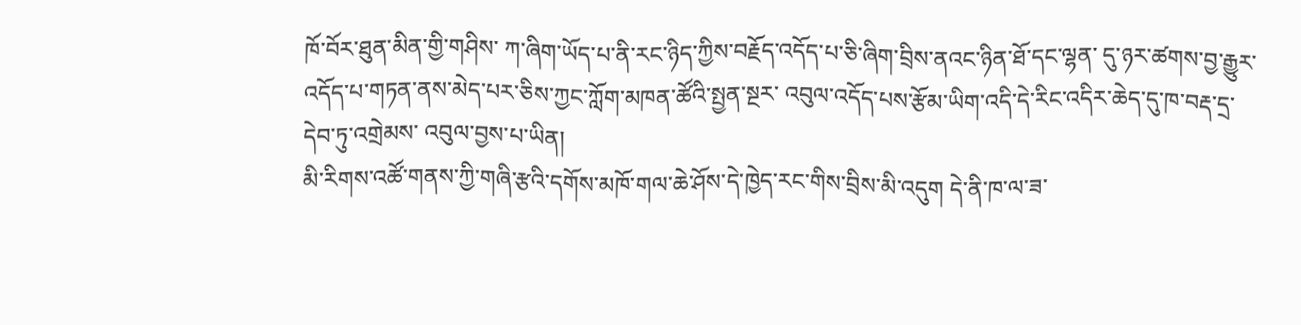ཁོ་བོར་ཐུན་མིན་གྱི་གཤིས་ ཀ་ཞིག་ཡོད་པ་ནི་རང་ཉིད་ཀྱིས་བརྗོད་འདོད་པ་ཅི་ཞིག་བྲིས་ནའང་ཉིན་ཐོ་དང་ལྷན་ དུ་ཉར་ཚགས་བྱ་རྒྱུར་འདོད་པ་གཏན་ནས་མེད་པར་ཅིས་ཀྱང་ཀློག་མཁན་ཚོའི་སྤྱན་སྔར་ འབུལ་འདོད་པས་རྩོམ་ཡིག་འདི་དེ་རིང་འདིར་ཆེད་དུ་ཁ་བརྡ་དྲ་དེབ་ཏུ་འགྲེམས་ འབུལ་བྱས་པ་ཡིན།
མི་རིགས་འཚོ་གནས་ཀྱི་གཞི་རྩའི་དགོས་མཁོ་གལ་ཆེ་ཤོས་དེ་ཁྱེད་རང་གིས་བྲིས་མི་འདུག དེ་ནི་ཁ་ལ་ཟ་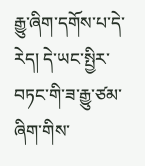རྒྱུ་ཞིག་དགོས་པ་དེ་རེད། དེ་ཡང་སྤྱིར་བཏང་གི་ཟ་རྒྱུ་ཙམ་ཞིག་གིས་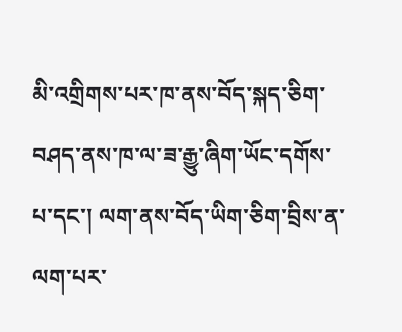མི་འགྲིགས་པར་ཁ་ནས་བོད་སྐད་ཅིག་བཤད་ནས་ཁ་ལ་ཟ་རྒྱུ་ཞིག་ཡོང་དགོས་པ་དང་། ལག་ནས་བོད་ཡིག་ཅིག་བྲིས་ན་ལག་པར་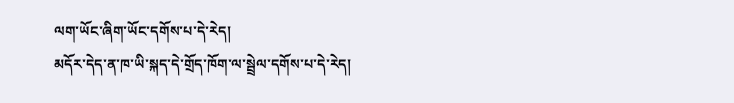ལག་ཡོང་ཞིག་ཡོང་དགོས་པ་དེ་རེད།
མདོར་དེད་ན་ཁ་ཡི་སྐད་དེ་གྲོད་ཁོག་ལ་སྦྲེལ་དགོས་པ་དེ་རེད།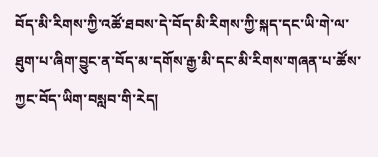བོད་མི་རིགས་ཀྱི་འཚོ་ཐབས་དེ་བོད་མི་རིགས་ཀྱི་སྐད་དང་ཡི་གེ་ལ་ཐུག་པ་ཞིག་བྱུང་ན་བོད་མ་དགོས་རྒྱ་མི་དང་མི་རིགས་གཞན་པ་ཚོས་ཀྱང་བོད་ཡིག་བསླབ་གི་རེད།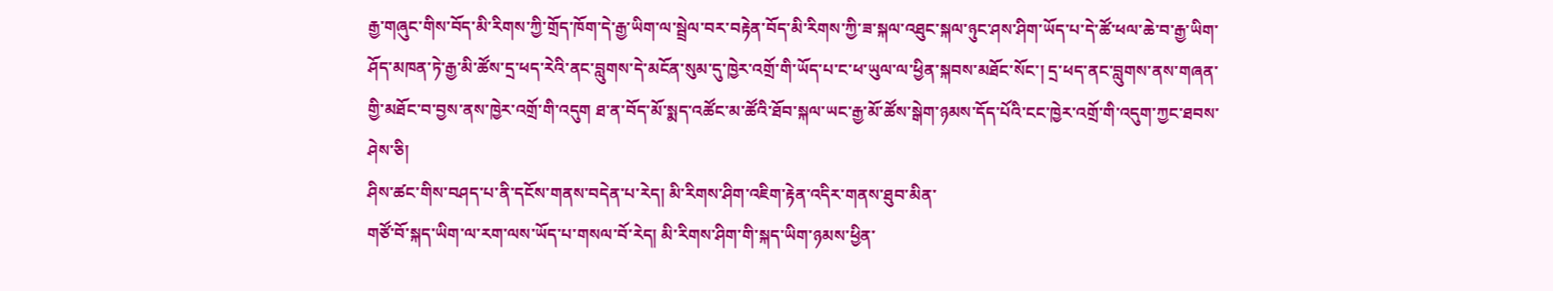རྒྱ་གཞུང་གིས་བོད་མི་རིགས་ཀྱི་གྲོད་ཁོག་དེ་རྒྱ་ཡིག་ལ་སྦྲེལ་བར་བརྟེན་བོད་མི་རིགས་ཀྱི་ཟ་སྐལ་འཐུང་སྐལ་ཉུང་ཤས་ཤིག་ཡོད་པ་དེ་ཚོ་ཕལ་ཆེ་བ་རྒྱ་ཡིག་ཤོད་མཁན་ཏེ་རྒྱ་མི་ཚོས་དྲ་ཕད་རེའི་ནང་བླུགས་དེ་མངོན་སུམ་དུ་ཁྱེར་འགྲོ་གི་ཡོད་པ་ང་ཕ་ཡུལ་ལ་ཕྱིན་སྐབས་མཐོང་སོང་། དྲ་ཕད་ནང་བླུགས་ནས་གཞན་གྱི་མཐོང་བ་བྱས་ནས་ཁྱེར་འགྲོ་གི་འདུག ཐ་ན་བོད་མོ་སྨད་འཚོང་མ་ཚོའི་ཐོབ་སྐལ་ཡང་རྒྱ་མོ་ཚོས་སྒེག་ཉམས་དོད་པོའི་ངང་ཁྱེར་འགྲོ་གི་འདུག་ཀྱང་ཐབས་ཤེས་ཅི།
ཤིས་ཚང་གིས་བཤད་པ་ནི་དངོས་གནས་བདེན་པ་རེད། མི་རིགས་ཤིག་འཇིག་རྟེན་འདིར་གནས་ཐུབ་མིན་
གཙོ་བོ་སྐད་ཡིག་ལ་རག་ལས་ཡོད་པ་གསལ་བོ་རེད། མི་རིགས་ཤིག་གི་སྐད་ཡིག་ཉམས་ཕྱིན་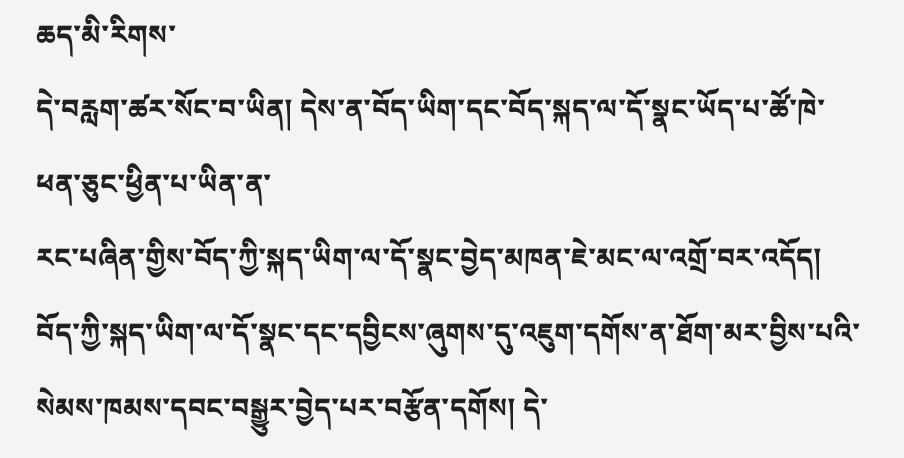ཆད་མི་རིགས་
དེ་བརླག་ཚར་སོང་བ་ཡིན། དེས་ན་བོད་ཡིག་དང་བོད་སྐད་ལ་དོ་སྣང་ཡོད་པ་ཚོ་ཁེ་ཕན་ཅུང་ཕྱིན་པ་ཡིན་ན་
རང་པཞིན་གྱིས་བོད་ཀྱི་སྐད་ཡིག་ལ་དོ་སྣང་བྱེད་མཁན་ཇེ་མང་ལ་འགྲོ་བར་འདོད།
བོད་ཀྱི་སྐད་ཡིག་ལ་དོ་སྣང་དང་དབྱིངས་ཞུགས་དུ་འཇུག་དགོས་ན་ཐོག་མར་བྱིས་པའི་སེམས་ཁམས་དབང་བསྒྱུར་བྱེད་པར་བརྩོན་དགོས། དེ་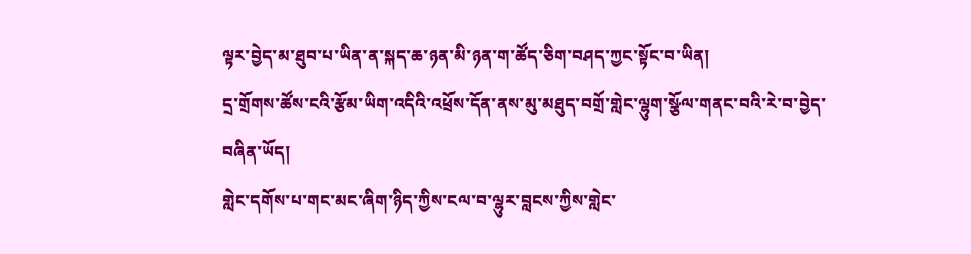ལྟར་བྱེད་མ་ཐུབ་པ་ཡིན་ན་སྐད་ཆ་ཉན་མི་ཉན་ག་ཚོད་ཅིག་བཤད་ཀྱང་སྟོང་བ་ཡིན།
དྲ་གྲོགས་ཚོས་ངའི་རྩོམ་ཡིག་འདིའི་འཕྲོས་དོན་ནས་མུ་མཐུད་བགྲོ་གླེང་ལྷུག་སྩོལ་གནང་བའི་རེ་བ་བྱེད་བཞིན་ཡོད།
གླེང་དགོས་པ་གང་མང་ཞིག་ཉིད་ཀྱིས་ངལ་བ་ལྷུར་བླངས་ཀྱིས་གླེང་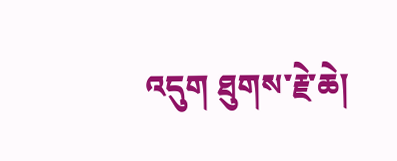འདུག ཐུགས་རྗེ་ཆེ།